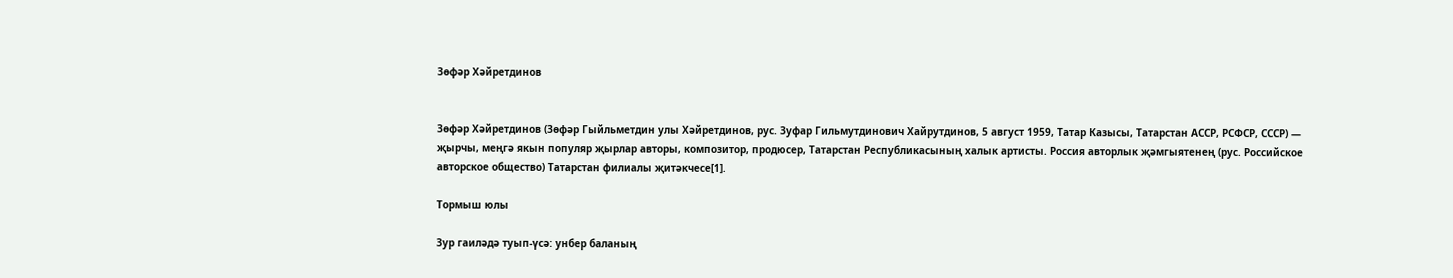Зөфәр Хәйретдинов


Зөфәр Хәйретдинов (Зөфәр Гыйльметдин улы Хәйретдинов, рус. Зуфар Гильмутдинович Хайрутдинов, 5 август 1959, Татар Казысы, Татарстан АССР, РСФСР, СССР) — җырчы, меңгә якын популяр җырлар авторы, композитор, продюсер, Татарстан Республикасының халык артисты. Россия авторлык җәмгыятенең (рус. Российское авторское общество) Татарстан филиалы җитәкчесе[1].

Тормыш юлы

Зур гаиләдә туып-үсә: унбер баланың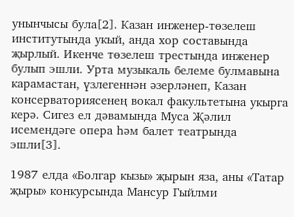унынчысы була[2]. Казан инженер-төзелеш институтында укый, анда хор составында җырлый. Икенче төзелеш трестында инженер булып эшли. Урта музыкаль белеме булмавына карамастан, үзлегеннән әзерләнеп, Казан консерваториясенең вокал факультетына укырга керә. Сигез ел дәвамында Муса Җәлил исемендәге опера һәм балет театрында эшли[3].

1987 елда «Болгар кызы» җырын яза, аны «Татар җыры» конкурсында Мансур Гыйлми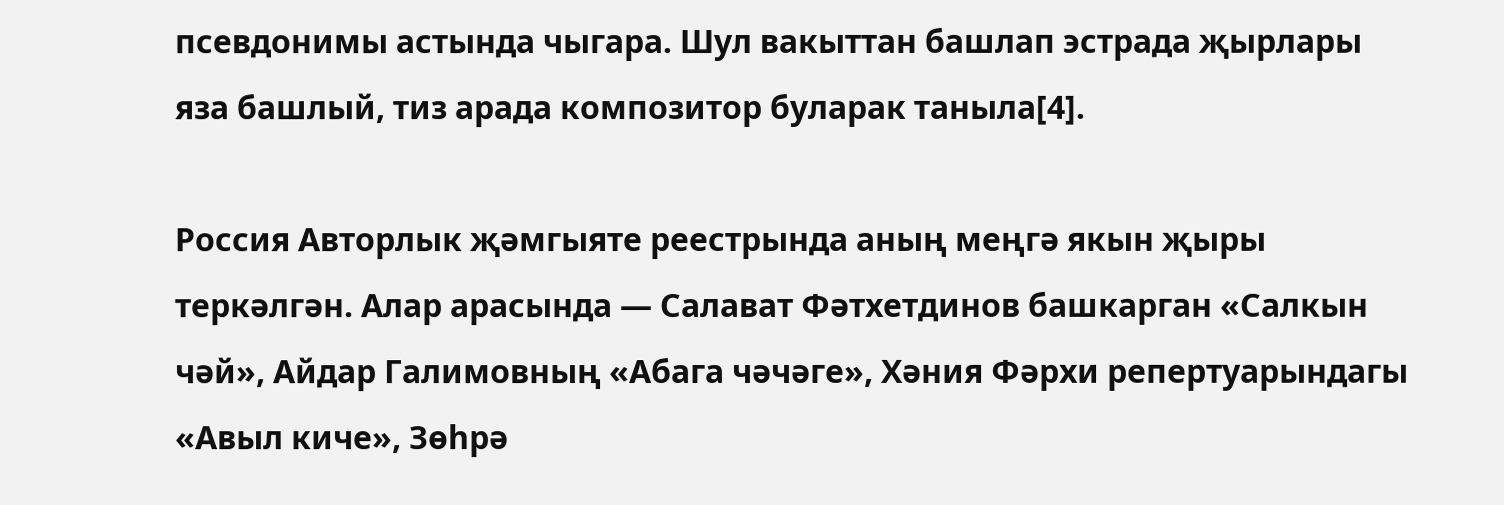псевдонимы астында чыгара. Шул вакыттан башлап эстрада җырлары яза башлый, тиз арада композитор буларак таныла[4].

Россия Авторлык җәмгыяте реестрында аның меңгә якын җыры теркәлгән. Алар арасында — Салават Фәтхетдинов башкарган «Салкын чәй», Айдар Галимовның «Абага чәчәге», Хәния Фәрхи репертуарындагы «Авыл киче», Зөһрә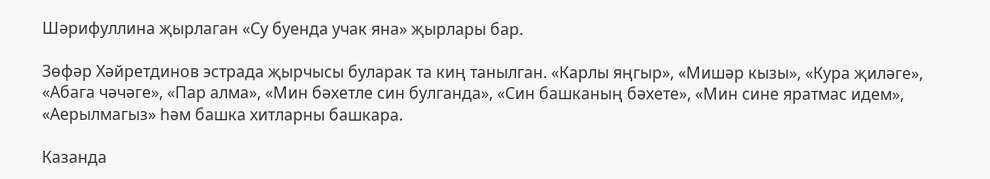Шәрифуллина җырлаган «Су буенда учак яна» җырлары бар.

Зөфәр Хәйретдинов эстрада җырчысы буларак та киң танылган. «Карлы яңгыр», «Мишәр кызы», «Кура җиләге», «Абага чәчәге», «Пар алма», «Мин бәхетле син булганда», «Син башканың бәхете», «Мин сине яратмас идем», «Аерылмагыз» һәм башка хитларны башкара.

Казанда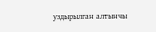уздырылган алтынчы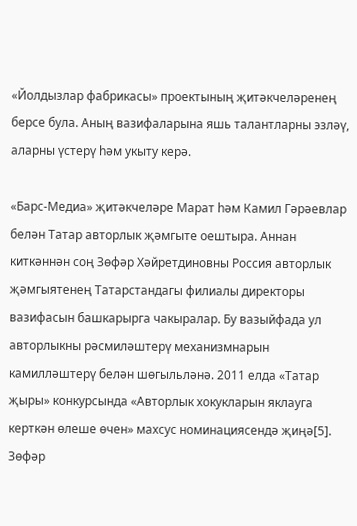«Йолдызлар фабрикасы» проектының җитәкчеләренең берсе була. Аның вазифаларына яшь талантларны эзләү, аларны үстерү һәм укыту керә.

«Барс-Медиа» җитәкчеләре Марат һәм Камил Гәрәевлар белән Татар авторлык җәмгыте оештыра. Аннан киткәннән соң Зөфәр Хәйретдиновны Россия авторлык җәмгыятенең Татарстандагы филиалы директоры вазифасын башкарырга чакыралар. Бу вазыйфада ул авторлыкны рәсмиләштерү механизмнарын камилләштерү белән шөгыльләнә. 2011 елда «Татар җыры» конкурсында «Авторлык хокукларын яклауга керткән өлеше өчен» махсус номинациясендә җиңә[5]. Зөфәр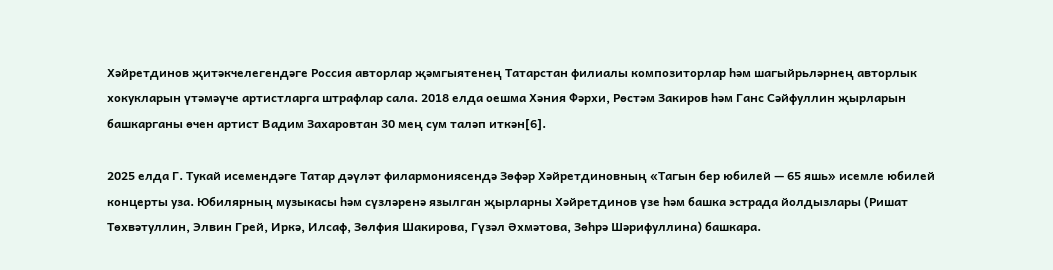Хәйретдинов җитәкчелегендәге Россия авторлар җәмгыятенең Татарстан филиалы композиторлар һәм шагыйрьләрнең авторлык хокукларын үтәмәүче артистларга штрафлар сала. 2018 елда оешма Хәния Фәрхи, Рөстәм Закиров һәм Ганс Сәйфуллин җырларын башкарганы өчен артист Вадим Захаровтан 30 мең сум таләп иткән[6].

2025 елда Г. Тукай исемендәге Татар дәүләт филармониясендә Зөфәр Хәйретдиновның «Тагын бер юбилей — 65 яшь» исемле юбилей концерты уза. Юбилярның музыкасы һәм сүзләренә язылган җырларны Хәйретдинов үзе һәм башка эстрада йолдызлары (Ришат Төхвәтуллин, Элвин Грей, Иркә, Илсаф, Зөлфия Шакирова, Гүзәл Әхмәтова, Зөһрә Шәрифуллина) башкара.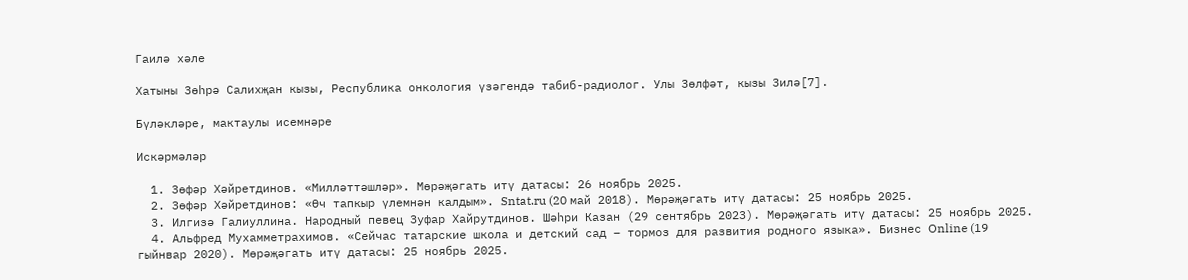Гаилә хәле

Хатыны Зөһрә Салихҗан кызы, Республика онкология үзәгендә табиб-радиолог. Улы Зөлфәт, кызы Зилә[7].

Бүләкләре, мактаулы исемнәре

Искәрмәләр

  1. Зөфәр Хәйретдинов. «Милләттәшләр». Мөрәҗәгать итү датасы: 26 ноябрь 2025.
  2. Зөфәр Хәйретдинов: «Өч тапкыр үлемнән калдым». Sntat.ru (20 май 2018). Мөрәҗәгать итү датасы: 25 ноябрь 2025.
  3. Илгизә Галиуллина. Народный певец Зуфар Хайрутдинов. Шәһри Казан (29 сентябрь 2023). Мөрәҗәгать итү датасы: 25 ноябрь 2025.
  4. Альфред Мухамметрахимов. «Сейчас татарские школа и детский сад – тормоз для развития родного языка». Бизнес Online (19 гыйнвар 2020). Мөрәҗәгать итү датасы: 25 ноябрь 2025.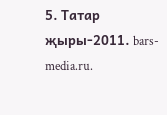5. Татар җыры-2011. bars-media.ru.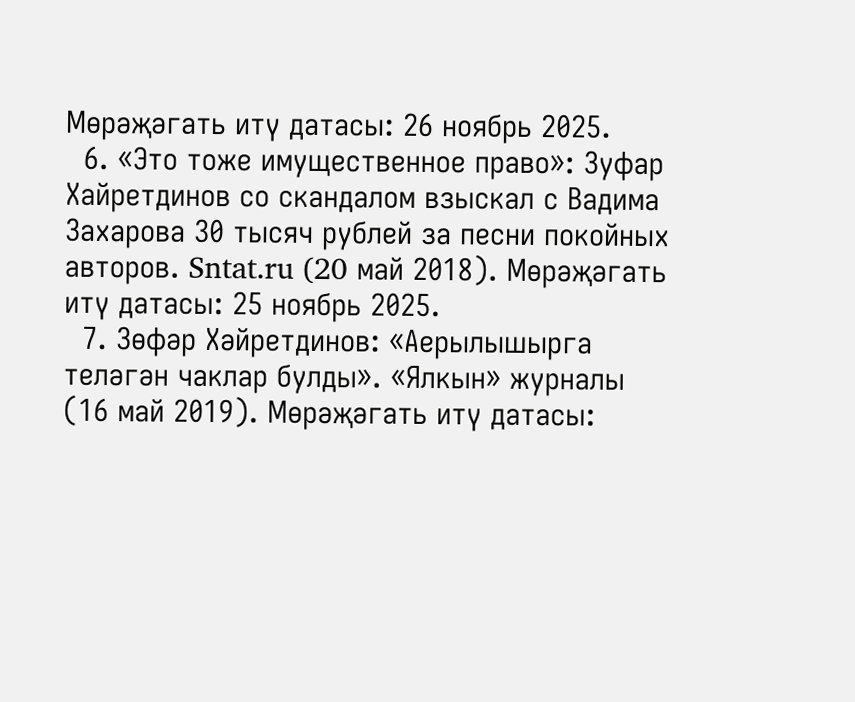Мөрәҗәгать итү датасы: 26 ноябрь 2025.
  6. «Это тоже имущественное право»: Зуфар Хайретдинов со скандалом взыскал с Вадима Захарова 30 тысяч рублей за песни покойных авторов. Sntat.ru (20 май 2018). Мөрәҗәгать итү датасы: 25 ноябрь 2025.
  7. Зөфәр Хәйретдинов: «Аерылышырга теләгән чаклар булды». «Ялкын» журналы (16 май 2019). Мөрәҗәгать итү датасы: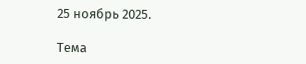25 ноябрь 2025.

Тема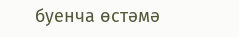буенча өстәмә